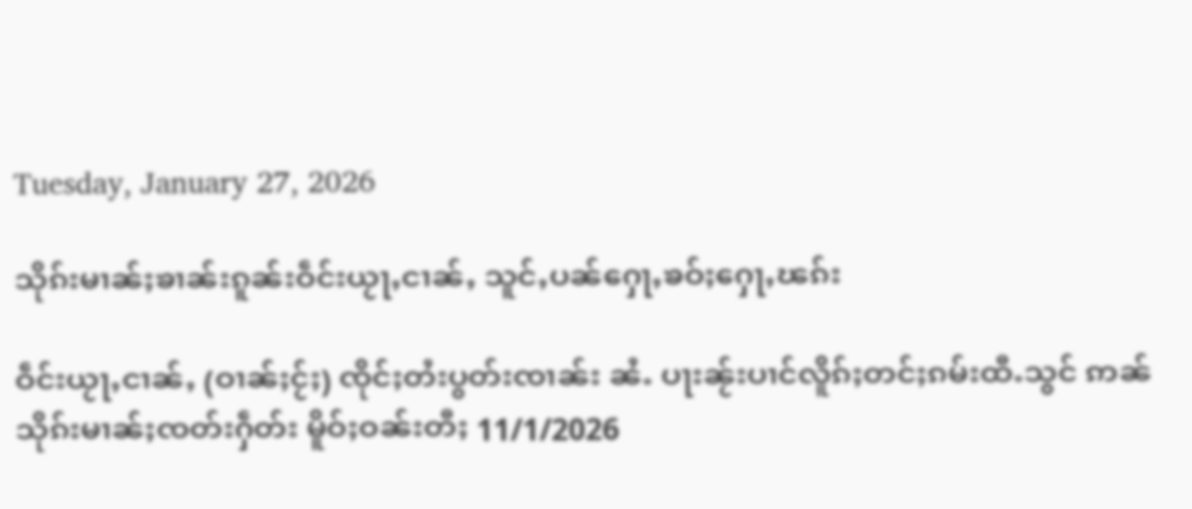Tuesday, January 27, 2026

သိုၵ်းမၢၼ်ႈၶၢၼ်းၵူၼ်းဝဵင်းယႂႃႇငၢၼ်ႇ သူင်ႇပၼ်ႁေႃႇၶဝ်ႈႁေႃႇၽၵ်း

ဝဵင်းယႂႃႇငၢၼ်ႇ (ဝၢၼ်ႈငႂ်ႈ) ၸိုင်ႈတႆးပွတ်းၸၢၼ်း ၼႆႉ ပႃးၼႂ်းပၢင်လိူၵ်ႈတင်ႈၵမ်းထီႉသွင် ဢၼ်သိုၵ်းမၢၼ်ႈၸတ်းႁဵတ်း မိူဝ်ႈဝၼ်းတီႈ 11/1/2026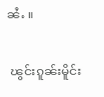ၼႆႉ ။

 ၽွင်းၵူၼ်းမိူင်း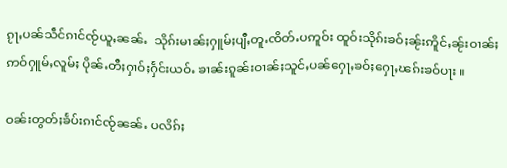ၵႂႃႇပၼ်သဵင်ၵၢင်ၸႂ်ယူႇၼၼ်ႉ  သိုၵ်းမၢၼ်ႈႁူမ်ႈပျီႇတူႉၸိတ်ႉပဢူဝ်း ထူဝ်းသိုၵ်းၶဝ်ႈၼႂ်းဢိူင်ႇၼႂ်းဝၢၼ်ႈ ဢဝ်ႁူမ်ႇလူမ်ႈ ပိုၼ်ႉတီႈႁၢဝ်ႈႁႅင်းယဝ်ႉ ၶၢၼ်းၵူၼ်းဝၢၼ်ႈသူင်ႇပၼ်ႁေႃႇၶဝ်ႈႁေႃႇၽၵ်းၶဝ်ပႃး ။

ဝၼ်းတွတ်ႈၶႅပ်းၵၢင်ၸႂ်ၼၼ်ႉ ပလိၵ်ႈ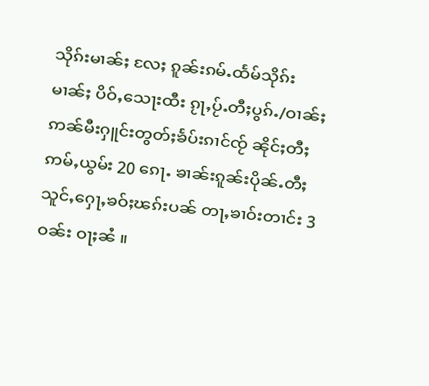သိုၵ်းမၢၼ်ႈ လႄႈ ၵူၼ်းၵမ်ႉထႅမ်သိုၵ်းမၢၼ်ႈ ပိဝ်ႇသေႃးထီး ၵႂႃႇပႂ်ႉတီႈပွၵ်ႉ/ဝၢၼ်ႈ ဢၼ်မီးႁူင်းတွတ်ႈၶႅပ်းၵၢင်ၸႂ် ၼိုင်ႈတီႈဢမ်ႇယွမ်း 20 ၵေႃႉ ၶၢၼ်းၵူၼ်းပိုၼ်ႉတီႈသူင်ႇႁေႃႇၶဝ်ႈၽၵ်းပၼ် တႃႇၶၢဝ်းတၢင်း 3 ဝၼ်း ဝႃႈၼႆ ။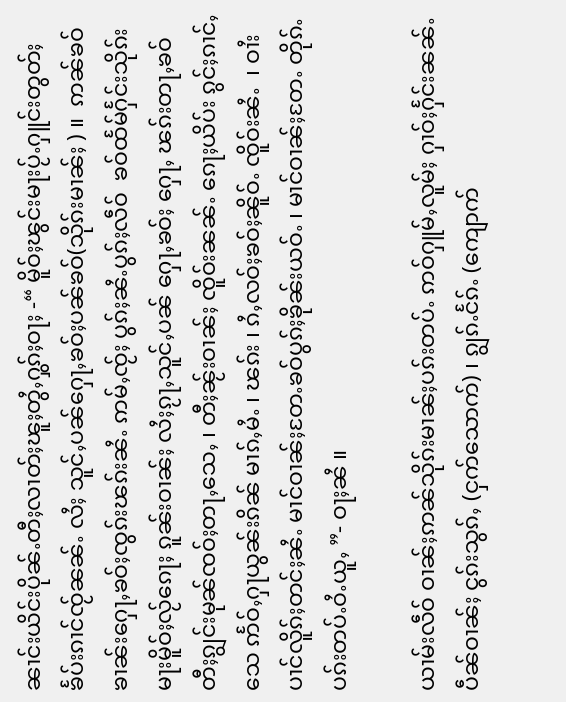ၼၢင်းယိင်းပိုၼ်ႉတီႈလၢတ်ႈၽူႈတွႆႇႁွၵ်ႈဝႃႈ -“ မိူဝ်ႈၽွင်းမႃးပႂ်ႉႁူင်းတွတ်ႈၶႅပ်းၵၢင်ၸႂ်ၼၼ်ႉ လႆႈ သူင်ႇပၼ်ႁေႃႇၶဝ်ႈပၼ်ၶဝ်(သိုၵ်းမၢၼ်ႈ ) ။  ဢၼ်ၶဝ်ၶၢၼ်းႁေႃႇၶဝ်ႈၸွၵ်းၽၵ်းၼႆႉ ဢမ်ႇၸႂ်ႈ ပွၵ်ႈၼႆႉပွၵ်ႈလဵဝ်  ၶဝ်ထႅမ်ႁႅင်းသိုၵ်းမႃးမိူဝ်ႈလႂ်ၵေႃႈ ၵူၼ်းဝၢၼ်ႈ လႆႈၵႂႃႇသူင်ႇပၼ် ႁေႃႇၶဝ်ႈ ႁေႃႇ ၽၵ်းတႃႇၶဝ် တီႈၵျွင်းမုၼ်ၸဝ်ႈတႃႇသေႇ ၊ တီႈၼႂ်းဝၢၼ်ႈ ၸိူဝ်းၼၼ်ႉ ၵေႃႈယိပ်း ၵွင်ႈၵၢင်ႇသေ ဢႅဝ်ႇႁႃယွၼ်းၵိၼ် မၢၵ်ႇမႆႉ ၊ ၽၵ်း ၊ ၵႆႇလဝ်ႈၶဝ်ႈၼိူဝ်ႉ ၸိူဝ်းၼႆႉ  ၊ ဝၢႆးပၢင်လိူၵ်ႈတင်ႈၼႆႉ မၢင်ဝၢၼ်ႈတႄႉၶဝ်ပွၵ်ႈၶိုၼ်းယဝ်ႉ ၊ မၢင်ဝၢၼ်ႈတႄႉ တိုၵ်ႉပၵ်းတပ်ႉဝႆႉယူႇ ”- ဝႃႈၼႆ ။

ယၢမ်းလဵဝ် ဝၢၼ်ႈဢၼ်သိုၵ်းမၢၼ်ႈပၵ်းတပ်ႉ ဢဝ်ႁူမ်ႇလူမ်ႈ ႁၢဝ်ႈႁႅင်းၼၼ်ႉ ပဵၼ်ဝၢၼ်ႈ ငွၵ်းသွၵ်ႇ (ငှက်သောက်) ၊ ၵျွၵ်ႉငႅၵ်ႉ (ကျောက်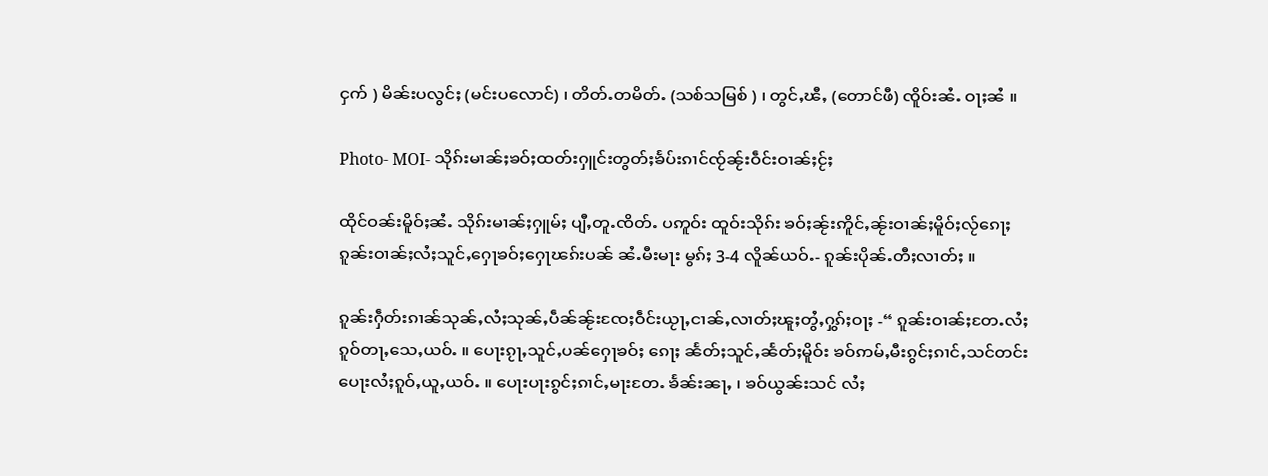ငှက် ) မိၼ်းပလွင်ႈ (မင်းပလောင်) ၊ တိတ်ႉတမိတ်ႉ (သစ်သမြစ် ) ၊ တွင်ႇၽီႇ (တောင်ဖီ) ၸိူဝ်းၼႆႉ ဝႃႈၼႆ ။

Photo- MOI- သိုၵ်းမၢၼ်ႈၶဝ်ႈထတ်းႁူင်းတွတ်ႈၶႅပ်းၵၢင်ၸႂ်ၼႂ်းဝဵင်းဝၢၼ်ႈငႂ်ႈ

ထိုင်ဝၼ်းမိူဝ်ႈၼႆႉ သိုၵ်းမၢၼ်ႈႁူမ်ႈ ပျီႇတူႉၸိတ်ႉ ပဢူဝ်း ထူဝ်းသိုၵ်း ၶဝ်ႈၼႂ်းဢိူင်ႇၼႂ်းဝၢၼ်ႈမိူဝ်ႈလႂ်ၵေႃႈ ၵူၼ်းဝၢၼ်ႈလႆႈသူင်ႇႁေႃၶဝ်ႈႁေႃၽၵ်းပၼ် ၼႆႉမီးမႃး မွၵ်ႈ 3-4 လိူၼ်ယဝ်ႉ- ၵူၼ်းပိုၼ်ႉတီႈလၢတ်ႈ ။

ၵူၼ်းႁဵတ်းၵၢၼ်သုၼ်ႇလႆႈသုၼ်ႇပဵၼ်ၼႂ်းၸႄႈဝဵင်းယႂႃႇငၢၼ်ႇလၢတ်ႈၽူႈတွႆႇႁွၵ်ႈဝႃႈ -“ ၵူၼ်းဝၢၼ်ႈတႄႉလႆႈၵူဝ်တႃႇသေႇယဝ်ႉ ။ ပေႃးၵႂႃႇသူင်ႇပၼ်ႁေႃၶဝ်ႈ ၵေႃႈ ၼႅတ်ႈသူင်ႇၼႅတ်ႈမိူဝ်း ၶဝ်ဢမ်ႇမီးၵွင်ႈၵၢင်ႇသင်တင်းပေႃးလႆႈၵူဝ်ႇယူႇယဝ်ႉ ။ ပေႃးပႃးၵွင်ႈၵၢင်ႇမႃးတႄႉ ၶႅၼ်းၼႃႇ ၊ ၶဝ်ယွၼ်းသင် လႆႈ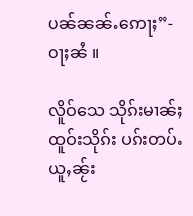ပၼ်ၼၼ်ႉဢေႃႈ”- ဝႃႈၼႆ ။

လိူဝ်သေ သိုၵ်းမၢၼ်ႈထူဝ်းသိုၵ်း ပၵ်းတပ်ႉယူႇၼႂ်း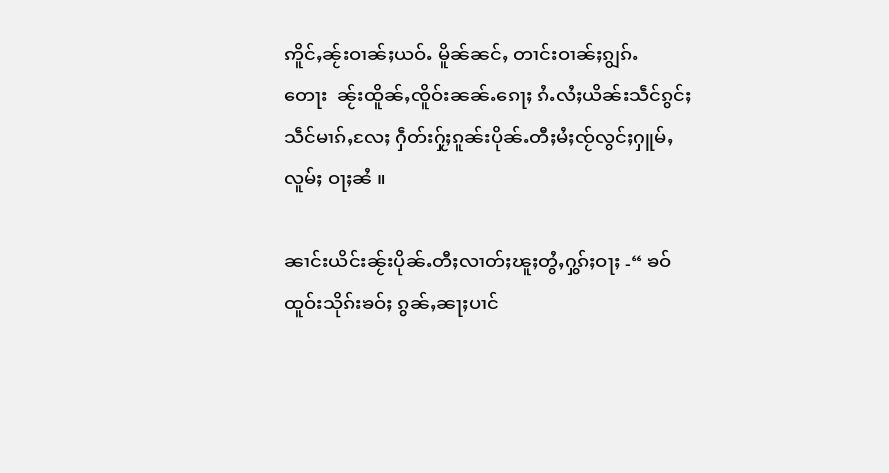ဢိူင်ႇၼႂ်းဝၢၼ်ႈယဝ်ႉ မိူၼ်ၼင်ႇ တၢင်းဝၢၼ်ႈၵျွၵ်ႉတေႃး  ၼႂ်းထိူၼ်ႇၸိူဝ်းၼၼ်ႉၵေႃႈ ၵႆႉလႆႈယိၼ်းသဵင်ၵွင်ႈ သဵင်မၢၵ်ႇလႄႈ ႁဵတ်းႁႂ်ႈၵူၼ်းပိုၼ်ႉတီႈမႆႈၸႂ်လွင်ႈႁူမ်ႇလူမ်ႈ ဝႃႈၼႆ ။

ၼၢင်းယိင်းၼႂ်းပိုၼ်ႉတီႈလၢတ်ႈၽူႈတွႆႇႁွၵ်ႈဝႃႈ -“ ၶဝ်ထူဝ်းသိုၵ်းၶဝ်ႈ ၵွၼ်ႇၼႃႈပၢင်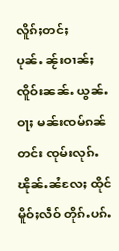လိူၵ်ႈတင်ႈပုၼ်ႉ ၼႂ်းဝၢၼ်ႈၸိူဝ်းၼၼ်ႉ ယွၼ်ႉဝႃႈ မၼ်းၸမ်ၵၼ်တင်း ၸုမ်းလုၵ်ႉၽိုၼ်ႉၼႆလႄႈ ထိုင်မိူဝ်ႈလဵဝ် တိုၵ်ႉပၵ်ႉ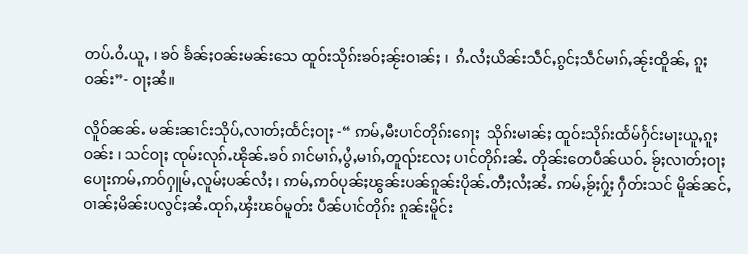တပ်ႉဝႆႉယူႇ ၊ ၶဝ် ၶႅၼ်ႈဝၼ်းမၼ်းသေ ထူဝ်းသိုၵ်းၶဝ်ႈၼႂ်းဝၢၼ်ႈ ၊  ၵႆႉလႆႈယိၼ်းသဵင်ႇၵွင်ႈသဵင်မၢၵ်ႇၼႂ်းထိူၼ်ႇ ၵူႈဝၼ်း”- ဝႃႈၼႆ။

လိူဝ်ၼၼ်ႉ မၼ်းၼၢင်းသိုပ်ႇလၢတ်ႈထႅင်ႈဝႃႈ -“ ဢမ်ႇမီးပၢင်တိုၵ်းၵေႃႈ  သိုၵ်းမၢၼ်ႈ ထူဝ်းသိုၵ်းထႅမ်ႁႅင်းမႃးယူႇၵူႈဝၼ်း ၊ သင်ဝႃႈ ၸုမ်းလုၵ်ႉၽိုၼ်ႉၶဝ် ၵၢင်မၢၵ်ႇပွႆႇမၢၵ်ႇတူၺ်းလႄႈ ပၢင်တိုၵ်းၼႆႉ တိုၼ်းတေပဵၼ်ယဝ်ႉ ၶႂ်ႈလၢတ်ႈဝႃႈ ပေႃးဢမ်ႇဢဝ်ႁူမ်ႇလူမ်ႈပၼ်လႆႈ ၊ ဢမ်ႇဢဝ်ပုၼ်ႈၽွၼ်းပၼ်ၵူၼ်းပိုၼ်ႉတီႈလႆႈၼႆႉ ဢမ်ႇၶႂ်ႈႁႂ်ႈ ႁဵတ်းသင် မိူၼ်ၼင်ႇဝၢၼ်ႈမိၼ်းပလွင်ႈၼႆႉထုၵ်ႇၾႆးၽဝ်မူတ်း ပဵၼ်ပၢင်တိုၵ်း ၵူၼ်းမိူင်း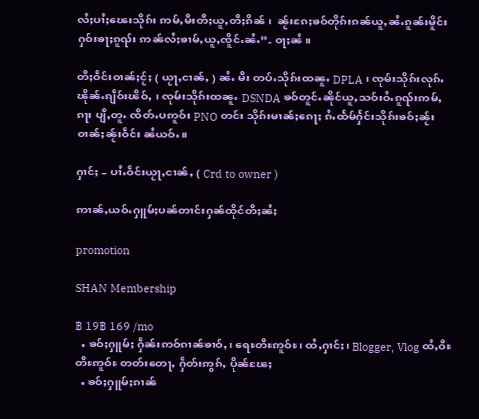လႆႈပၢႆႈၽေးသိုၵ်း ဢမ်ႇမီးတီႈယူႇတီႈၵိၼ် ၊  ၼႂ်းၵႄႈၶဝ်တိုၵ်းၵၼ်ယူႇၼႆႉၵူၼ်းမိူင်း ႁဝ်းၶႃႈၵူၺ်း ဢၼ်လႆႈၶၢမ်ႇယူႇၸိူင်ႉၼႆႉ”- ဝႃႈၼႆ ။

တီႈဝဵင်းဝၢၼ်ႈငႂ်ႈ ( ယႂႃႇငၢၼ်ႇ ) ၼႆႉ မီး တပ်ႉသိုၵ်းထၼူႉ DPLA ၊ ၸုမ်းသိုၵ်းလုၵ်ႉၽိုၼ်ႉၵျဵဝ်းၽိဝ်ႇ ၊ ၸုမ်းသိုၵ်းထၼူႉ DSNDA ၶဝ်တူင်ႉၼိုင်ယူႇသဝ်းဝႆႉၵူၺ်းဢမ်ႇၵႃး ပျီႇတူႉ ၸိတ်ႉပဢူဝ်း PNO တင်း သိုၵ်းမၢၼ်ႈၵေႃႈ ၵႆႉထႅမ်ႁႅင်းသိုၵ်းၶဝ်ႈၼႂ်းဝၢၼ်ႈၼႂ်းဝဵင်း ၼႆယဝ်ႉ။

ႁၢင်ႈ – ပၢႆႉဝဵင်းယႂႃႇငၢၼ်ႇ ( Crd to owner )

ဢၢၼ်ႇယဝ်ႉႁူမ်ႈပၼ်တၢင်းႁၼ်ထိုင်တီႈၼႆႈ

promotion

SHAN Membership

฿ 19฿ 169 /mo
  • ၶဝ်ႈႁူမ်ႈ ႁဵၼ်းဢဝ်ၵၢၼ်ၶၢဝ်ႇ၊ ရေႊတီႊဢူဝ်ႊ၊ ထႆႇႁၢင်ႈ၊ Blogger, Vlog ထႆႇဝီႊတီႊဢူဝ်ႊ တတ်းတေႃႇ ႁဵတ်းဢွၵ်ႇ ပိုၼ်ၽႄႈ
  • ၶဝ်ႈႁူမ်ႈၵၢၼ်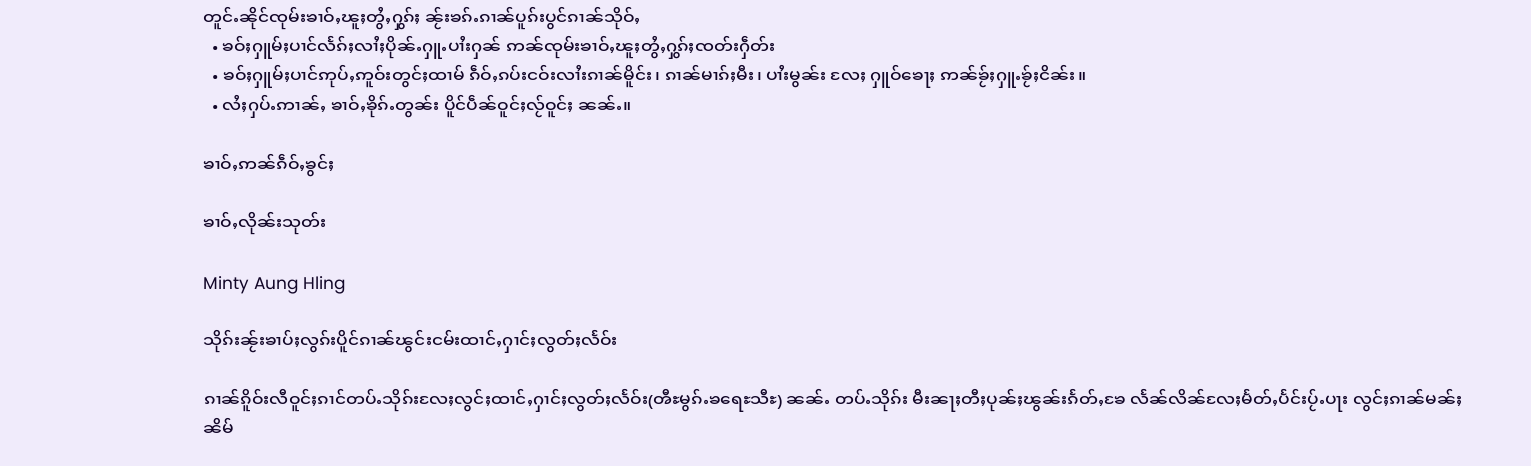တူင်ႉၼိုင်ၸုမ်းၶၢဝ်ႇၽူႈတွႆႇႁွၵ်ႈ ၼႂ်းၶၵ်ႉၵၢၼ်ပူၵ်းပွင်ၵၢၼ်သိုဝ်ႇ
  • ၶဝ်ႈႁူမ်ႈပၢင်လႅၵ်ႈလၢႆႈပိုၼ်ႉႁူႉပၢႆးႁၼ် ဢၼ်ၸုမ်းၶၢဝ်ႇၽူႈတွႆႇႁွၵ်ႈၸတ်းႁဵတ်း
  • ၶဝ်ႈႁူမ်ႈပၢင်ဢုပ်ႇဢူဝ်းတွင်ႈထၢမ် ၵဵဝ်ႇၵပ်းငဝ်းလၢႆးၵၢၼ်မိူင်း၊ ၵၢၼ်မၢၵ်ႈမီး၊ ပၢႆးမွၼ်း လႄႈ ႁူဝ်ၶေႃႈ ဢၼ်ၶႂ်ႈႁူႉၶႂ်ႈငိၼ်း။
  • လႆႈႁပ်ႉဢၢၼ်ႇ ၶၢဝ်ႇၶိုၵ်ႉတွၼ်း ပိူင်ပဵၼ်ဝူင်ႈလႂ်ဝူင်ႈ ၼၼ်ႉ။

ၶၢဝ်ႇဢၼ်ၵဵဝ်ႇၶွင်ႈ

ၶၢဝ်ႇလိုၼ်းသုတ်း

Minty Aung Hling

သိုၵ်းၼႂ်းၶၢပ်ႈလွၵ်းပိူင်ၵၢၼ်ၽွင်းငမ်းထၢင်ႇႁၢင်ႈလွတ်ႈလႅဝ်း

ၵၢၼ်ၵိူဝ်းလီဝူင်ႈၵၢင်တပ်ႉသိုၵ်းလႄႈလွင်ႈထၢင်ႇႁၢင်ႈလွတ်ႈလႅဝ်း(ၻီႊမွၵ်ႉၶရေႊသီႊ) ၼၼ်ႉ တပ်ႉသိုၵ်း မီးၼႃႈတီႈပုၼ်ႈၽွၼ်းၵႅတ်ႇၶႄ လႅၼ်လိၼ်လႄႈမႅတ်ႇပႅင်းပႂ်ႉပႃး လွင်ႈၵၢၼ်မၼ်ႈ ၼိမ်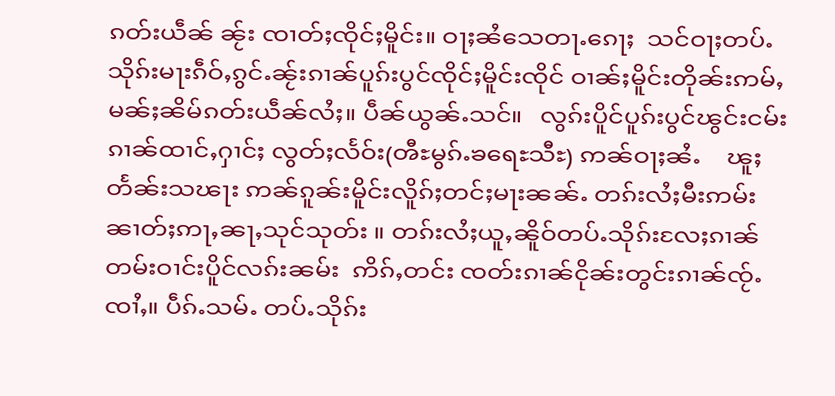ၵတ်းယဵၼ် ၼႂ်း ၸၢတ်ႈၸိုင်ႈမိူင်း။ ဝႃႈၼႆသေတႃႉၵေႃႈ  သင်ဝႃႈတပ်ႉသိုၵ်းမႃးၵဵဝ်ႇၵွင်ႉၼႂ်းၵၢၼ်ပူၵ်းပွင်ၸိုင်ႈမိူင်းၸိုင် ဝၢၼ်ႈမိူင်းတိုၼ်းဢမ်ႇမၼ်ႈၼိမ်ၵတ်းယဵၼ်လႆႈ။ ပဵၼ်ယွၼ်ႉသင်။   လွၵ်းပိူင်ပူၵ်းပွင်ၽွင်းငမ်းၵၢၼ်ထၢင်ႇႁၢင်ႈ လွတ်ႈလႅဝ်း(ၻီႊမွၵ်ႉၶရေႊသီႊ) ဢၼ်ဝႃႈၼႆႉ    ၽူႈတႅၼ်းသၽႃး ဢၼ်ၵူၼ်းမိူင်းလိူၵ်ႈတင်ႈမႃးၼၼ်ႉ တၵ်းလႆႈမီးဢမ်းၼၢတ်ႈဢႃႇၼႃႇသုင်သုတ်း ။ တၵ်းလႆႈယူႇၼိူဝ်တပ်ႉသိုၵ်းလႄႈၵၢၼ်တမ်းဝၢင်းပိူင်လၵ်းၼမ်း  ဢိၵ်ႇတင်း ၸတ်းၵၢၼ်ငိုၼ်းတွင်းၵၢၼ်ၸႂ်ႉၸၢႆႇ။ ပဵၵ်ႉသမ်ႉ တပ်ႉသိုၵ်း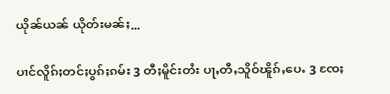ယိုၼ်ယၼ် ယိုတ်းမၼ်ႈ...

ပၢင်လိူၵ်ႈတင်ႈပွၵ်ႈၵမ်း 3 တီႈမိူင်းတႆး ပႃႇတီႇသိူဝ်ၽိူၵ်ႇပေႉ 3 ၸႄႈ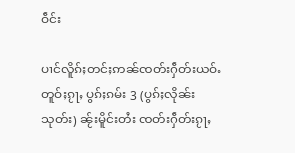ဝဵင်း

ပၢင်လိူၵ်ႈတင်ႈဢၼ်ၸတ်းႁဵတ်းယဝ်ႉတူဝ်ႈၵႂႃႇ ပွၵ်ႈၵမ်း 3 (ပွၵ်ႈလိုၼ်းသုတ်း) ၼႂ်းမိူင်းတႆး ၸတ်းႁဵတ်းၵႂႃႇ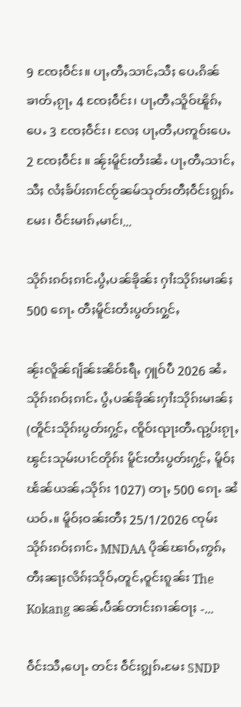9 ၸႄႈဝဵင်း။ ပႃႇတီႇသၢင်ႇသီႈ ပေႉၵိၼ်ၶၢတ်ႇၵႂႃႇ 4 ၸႄႈဝဵင်း၊ ပႃႇတီႇသိူဝ်ၽိူၵ်ႇ ပေႉ 3 ၸႄႈဝဵင်း၊ လႄႈ ပႃႇတီႇပဢူဝ်းပေႉ 2 ၸႄႈဝဵင်း ။ ၼႂ်းမိူင်းတႆးၼႆႉ ပႃႇတီႇသၢင်ႇသီႈ လႆႈၶႅပ်းၵၢင်ၸႂ်ၼမ်သုတ်းတီႈဝဵင်းၵျွၵ်ႉမႄး၊ ဝဵင်းမၢၵ်ႇမၢင်၊...

သိုၵ်းၵဝ်ႈၵၢင်ႉပွႆႇပၼ်ၶိုၼ်း ႁၢႆးသိုၵ်းမၢၼ်ႈ 500 ၵေႃႉ တီႈမိူင်းတႆးပွတ်းႁွင်ႇ

ၼႂ်းလိူၼ်ၵျႅၼ်ႊၼိဝ်ႊရီႇ ႁူဝ်ပီ 2026 ၼႆႉ သိုၵ်းၵဝ်ႈၵၢင်ႉ ပွႆႇပၼ်ၶိုၼ်းႁၢႆးသိုၵ်းမၢၼ်ႈ (တိူင်းသိုၵ်းပွတ်းႁွင်ႇ ၸိူဝ်းၺႃးတီႉၺွပ်းၵႂႃႇ ၽွင်းသုမ်းပၢင်တိုၵ်း မိူင်းတႆးပွတ်းႁွင်ႇ မိူဝ်ႈၽႅၼ်ယၼ်ႇသိုၵ်း 1027) တႃႇ 500 ၵေႃႉ ၼႆယဝ်ႉ။ မိူဝ်ႈဝၼ်းတီႈ 25/1/2026 ၸုမ်းသိုၵ်းၵဝ်ႈၵၢင်ႉ MNDAA ပိုၼ်ၽၢဝ်ႇဢွၵ်ႇတီႈၼႃႈလိၵ်ႈသိုဝ်ႇတူင်ႇဝူင်းၵူၼ်း The Kokang ၼၼ်ႉပဵၼ်တၢင်းၵၢၼ်ဝႃႈ -...

ဝဵင်းသီႇပေႃႉ တင်း ဝဵင်းၵျွၵ်ႉမႄး SNDP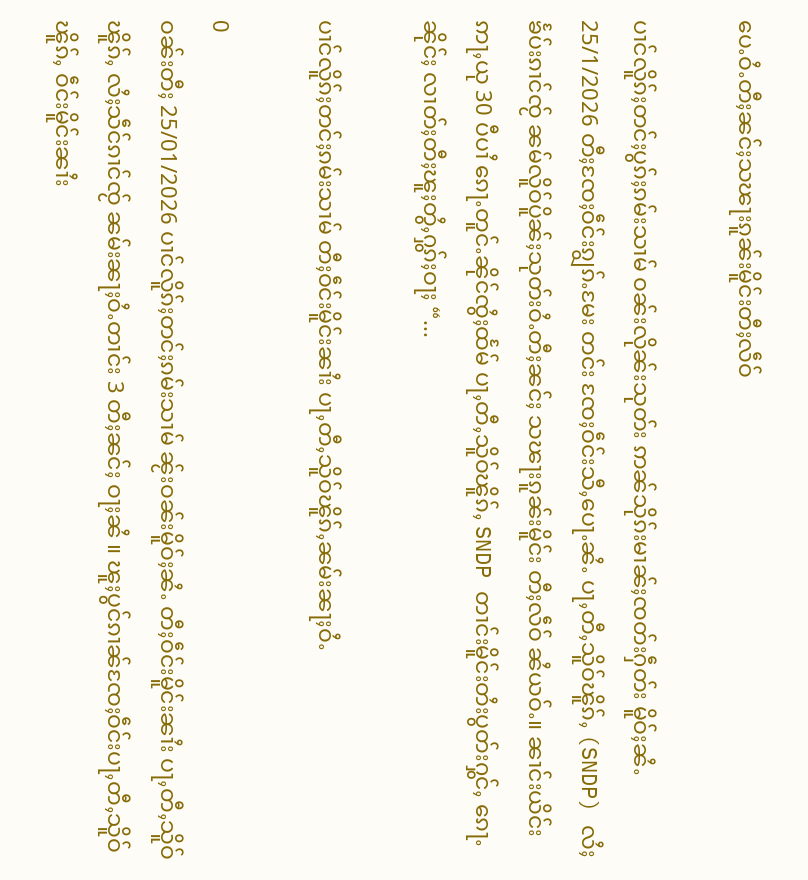ပေႉဝႆႉတီႈၼင်ႈသၽႃးၵူၼ်းမိူင်းတီႈလဵဝ်

ပၢင်လိူၵ်ႈတင်ႈပွၵ်ႈၵမ်းသၢမ် ဝၼ်းလိုၼ်းသုတ်း ဢၼ်သိုၵ်းမၢၼ်ႈၸတ်းႁဵတ်း မိူဝ်ႈၼႆႉ 25/1/2026 တီႈၸႄႈဝဵင်းၵျွၵ်ႉမႄး တင်း ၸႄႈဝဵင်းသီႇပေႃႉၼႆႉ ပႃႇတီႇသိူဝ်ၽိူၵ်ႇ (SNDP) လႆႈၶႅပ်းၵၢင်ၸႂ် ၼမ်လိူဝ်ပိူၼ်ႈသုတ်းဝႆႉတီႈၼင်ႈ သၽႃးၵူၼ်းမိူင်း တီႈလဵဝ် ၼႆယဝ်ႉ။ ၼၢင်းယိင်းဢႃႇယု 30 ပီပၢႆ ၵေႃႉတူင်ႉၼိုင်ၸွႆႈထႅမ် ပႃႇတီႇသိူဝ်ၽိူၵ်ႇ SNDP တၢင်းမိူင်းတႆးပွတ်းႁွင်ႇ ၵေႃႉၼိုင်ႈ လၢတ်ႈတီႈၽူႈတွႆႇႁွၵ်ႈဝႃႈ “...

ပၢင်လိူၵ်ႈတင်ႈၵမ်းသၢမ် တီႈဝဵင်းမိူင်းၼၢႆး ပႃႇတီႇသိူဝ်ၽိူၵ်ႇၼမ်းၼႃႈဝႆႉ

0
ဝၼ်းတီႈ 25/01/2026 ပၢင်လိူၵ်ႈတင်ႈၵမ်းသၢမ် ၼႂ်းဝၼ်းမိူဝ်ႈၼႆႉ တီႈဝဵင်းမိူင်းၼၢႆး ပႃႇတီႇသိူဝ်ၽိူၵ်ႇ လႆႈသဵင်ၵၢင်ၸႂ် ၼမ်းၼႃႈဝႆႉတၢင်း 3 တီႈၼင်ႈ ဝႃႈၼႆ ။ ၽူႈပွင်ၵၢၼ်ၸႄႈဝဵင်းပႃႇတီႇသိူဝ်ၽိူၵ်ႇ ဝဵင်းမိူင်းၼၢႆး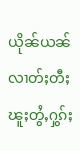ယိုၼ်ယၼ်လၢတ်ႈတီႈၽူႈတွႆႇႁွၵ်ႈ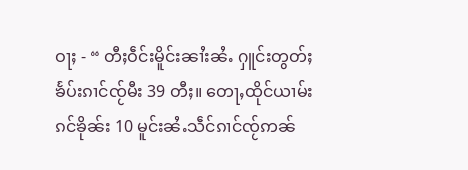ဝႃႈ - “ တီႈဝဵင်းမိူင်းၼၢႆးၼႆႉ ႁူင်းတွတ်ႈ ၶႅပ်းၵၢင်ၸႂ်မီး 39 တီႈ။ တေႃႇထိုင်ယၢမ်းၵင်ၶိုၼ်း 10 မူင်းၼႆႉသဵင်ၵၢင်ၸႂ်ဢၼ်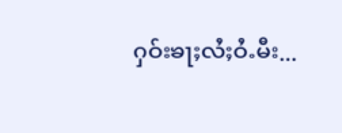ႁဝ်းၶႃႈလႆႈဝႆႉမီး...